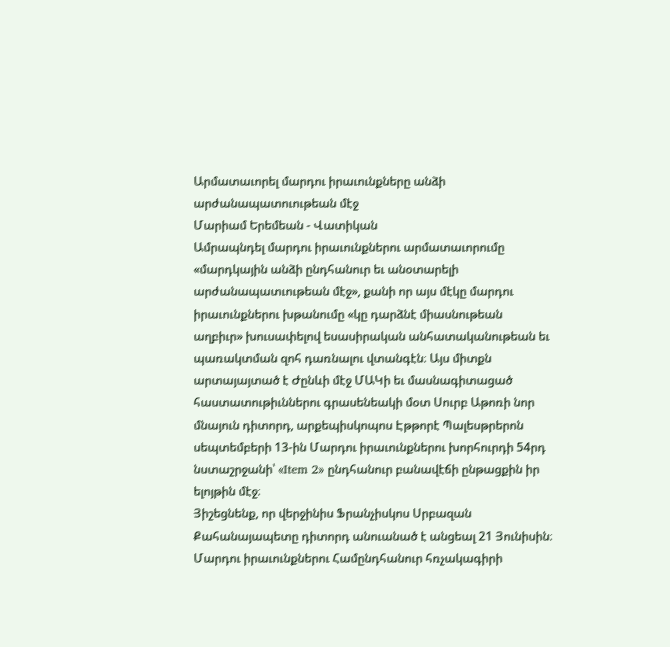Արմատաւորել մարդու իրաւունքները անձի արժանապատուութեան մէջ
Մարիամ Երեմեան - Վատիկան
Ամրապնդել մարդու իրաւունքներու արմատաւորումը «մարդկային անձի ընդհանուր եւ անօտարելի արժանապատւութեան մէջ», քանի որ այս մէկը մարդու իրաւունքներու խթանումը «կը դարձնէ միասնութեան աղբիւր» խուսափելով եսասիրական անհատականութեան եւ պառակտման զոհ դառնալու վտանգէն։ Այս միտքն արտայայտած է Ժընևի մէջ ՄԱԿի եւ մասնագիտացած հաստատութիւններու գրասենեակի մօտ Սուրբ Աթոռի նոր մնայուն դիտորդ, արքեպիսկոպոս Էթթորէ Պալեսթրերոն սեպտեմբերի 13-ին Մարդու իրաւունքներու խորհուրդի 54րդ նստաշրջանի՝ «Item 2» ընդհանուր բանավէճի ընթացքին իր ելոյթին մէջ։
Յիշեցնենք, որ վերջինիս Ֆրանչիսկոս Սրբազան Քահանայապետը դիտորդ անուանած է անցեալ 21 Յունիսին։
Մարդու իրաւունքներու Համընդհանուր հռչակագիրի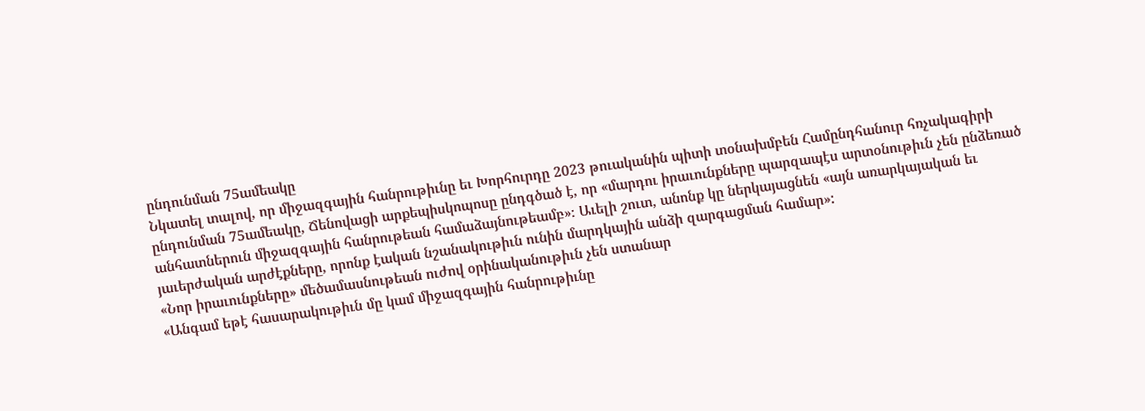ընդունման 75ամեակը
Նկատել տալով, որ միջազգային հանրութիւնը եւ Խորհուրդը 2023 թուականին պիտի տօնախմբեն Համընդհանուր հռչակագիրի ընդունման 75ամեակը, Ճենովացի արքեպիսկոպոսը ընդգծած է, որ «մարդու իրաւունքները պարզապէս արտօնութիւն չեն ընձեռած անհատներուն միջազգային հանրութեան համաձայնութեամբ»։ Աւելի շուտ, անոնք կը ներկայացնեն «այն առարկայական եւ յաւերժական արժէքները, որոնք էական նշանակութիւն ունին մարդկային անձի զարգացման համար»:
«Նոր իրաւունքները» մեծամասնութեան ուժով օրինականութիւն չեն ստանար
«Անգամ եթէ հասարակութիւն մը կամ միջազգային հանրութիւնը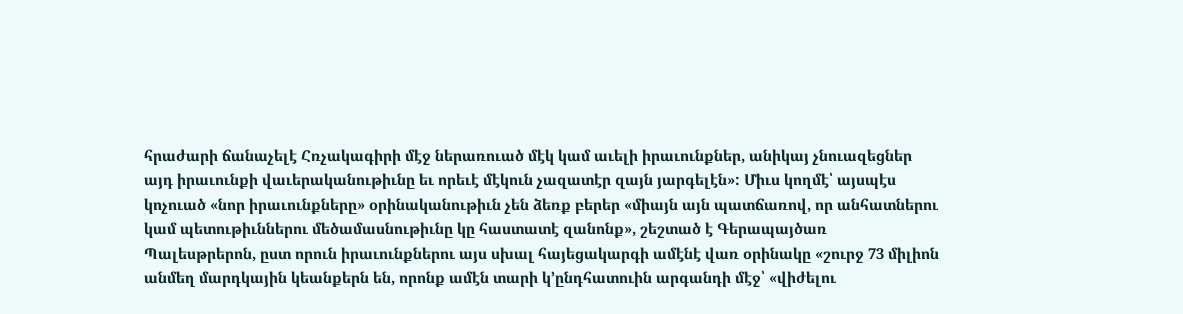հրաժարի ճանաչելէ Հռչակագիրի մէջ ներառուած մէկ կամ աւելի իրաւունքներ, անիկայ չնուազեցներ այդ իրաւունքի վաւերականութիւնը եւ որեւէ մէկուն չազատէր զայն յարգելէն»: Միւս կողմէ՝ այսպէս կոչուած «նոր իրաւունքները» օրինականութիւն չեն ձեռք բերեր «միայն այն պատճառով, որ անհատներու կամ պետութիւններու մեծամասնութիւնը կը հաստատէ զանոնք», շեշտած է Գերապայծառ Պալեսթրերոն, ըստ որուն իրաւունքներու այս սխալ հայեցակարգի ամէնէ վառ օրինակը «շուրջ 73 միլիոն անմեղ մարդկային կեանքերն են, որոնք ամէն տարի կ’ընդհատուին արգանդի մէջ՝ «վիժելու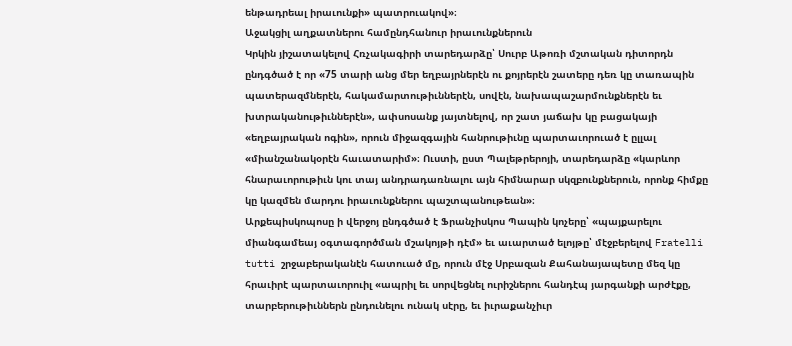ենթադրեալ իրաւունքի» պատրուակով»։
Աջակցիլ աղքատներու համընդհանուր իրաւունքներուն
Կրկին յիշատակելով Հռչակագիրի տարեդարձը՝ Սուրբ Աթոռի մշտական դիտորդն ընդգծած է որ «75 տարի անց մեր եղբայրներէն ու քոյրերէն շատերը դեռ կը տառապին պատերազմներէն, հակամարտութիւններէն, սովէն, նախապաշարմունքներէն եւ խտրականութիւններէն», ափսոսանք յայտնելով, որ շատ յաճախ կը բացակայի «եղբայրական ոգին», որուն միջազգային հանրութիւնը պարտաւորուած է ըլլալ «միանշանակօրէն հաւատարիմ»։ Ուստի, ըստ Պալեթրերոյի, տարեդարձը «կարևոր հնարաւորութիւն կու տայ անդրադառնալու այն հիմնարար սկզբունքներուն, որոնք հիմքը կը կազմեն մարդու իրաւունքներու պաշտպանութեան»։
Արքեպիսկոպոսը ի վերջոյ ընդգծած է Ֆրանչիսկոս Պապին կոչերը՝ «պայքարելու միանգամեայ օգտագործման մշակոյթի դէմ» եւ աւարտած ելոյթը՝ մէջբերելով Fratelli tutti շրջաբերականէն հատուած մը, որուն մէջ Սրբազան Քահանայապետը մեզ կը հրաւիրէ պարտաւորուիլ «ապրիլ եւ սորվեցնել ուրիշներու հանդէպ յարգանքի արժէքը, տարբերութիւններն ընդունելու ունակ սէրը, եւ իւրաքանչիւր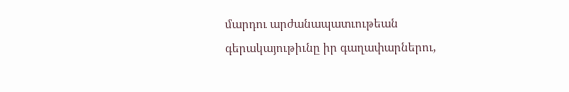մարդու արժանապատւութեան գերակայութիւնը իր գաղափարներու,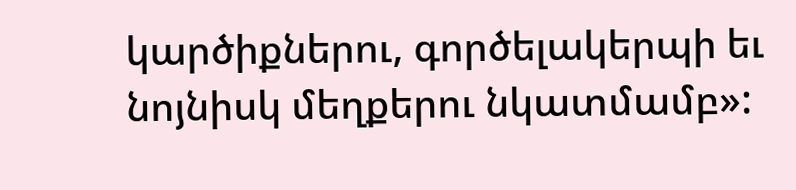կարծիքներու, գործելակերպի եւ նոյնիսկ մեղքերու նկատմամբ»: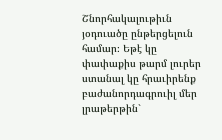Շնորհակալութիւն յօդուածը ընթերցելուն համար։ Եթէ կը փափաքիս թարմ լուրեր ստանալ կը հրաւիրենք բաժանորդագրուիլ մեր լրաթերթին`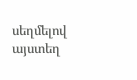սեղմելով այստեղ